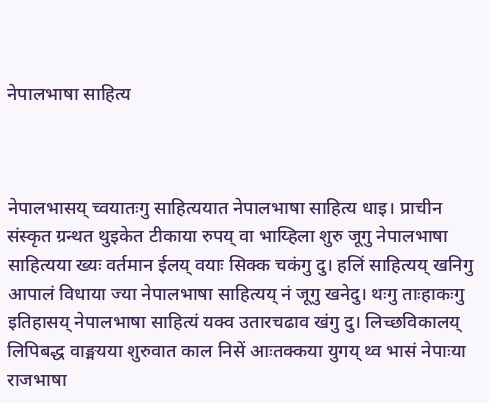नेपालभाषा साहित्य



नेपालभासय् च्वयातःगु साहित्ययात नेपालभाषा साहित्य धाइ। प्राचीन संस्कृत ग्रन्थत थुइकेत टीकाया रुपय् वा भाय्हिला शुरु जूगु नेपालभाषा साहित्यया ख्यः वर्तमान ईलय् वयाः सिक्क चकंगु दु। हलिं साहित्यय् खनिगु आपालं विधाया ज्या नेपालभाषा साहित्यय् नं जूगु खनेदु। थःगु ताःहाकःगु इतिहासय् नेपालभाषा साहित्यं यक्व उतारचढाव खंगु दु। लिच्छविकालय् लिपिबद्ध वाङ्मयया शुरुवात काल निसें आःतक्कया युगय् थ्व भासं नेपाःया राजभाषा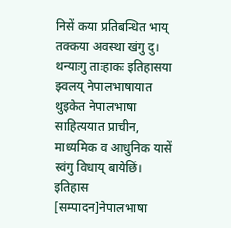निसें कया प्रतिबन्धित भाय् तक्कया अवस्था खंगु दु। थन्याःगु ताःहाकः इतिहासया झ्वलय् नेपालभाषायात थुइकेत नेपालभाषा साहित्ययात प्राचीन, माध्यमिक व आधुनिक यासें स्वंगु विधाय् बायेछिं।
इतिहास
[सम्पादन]नेपालभाषा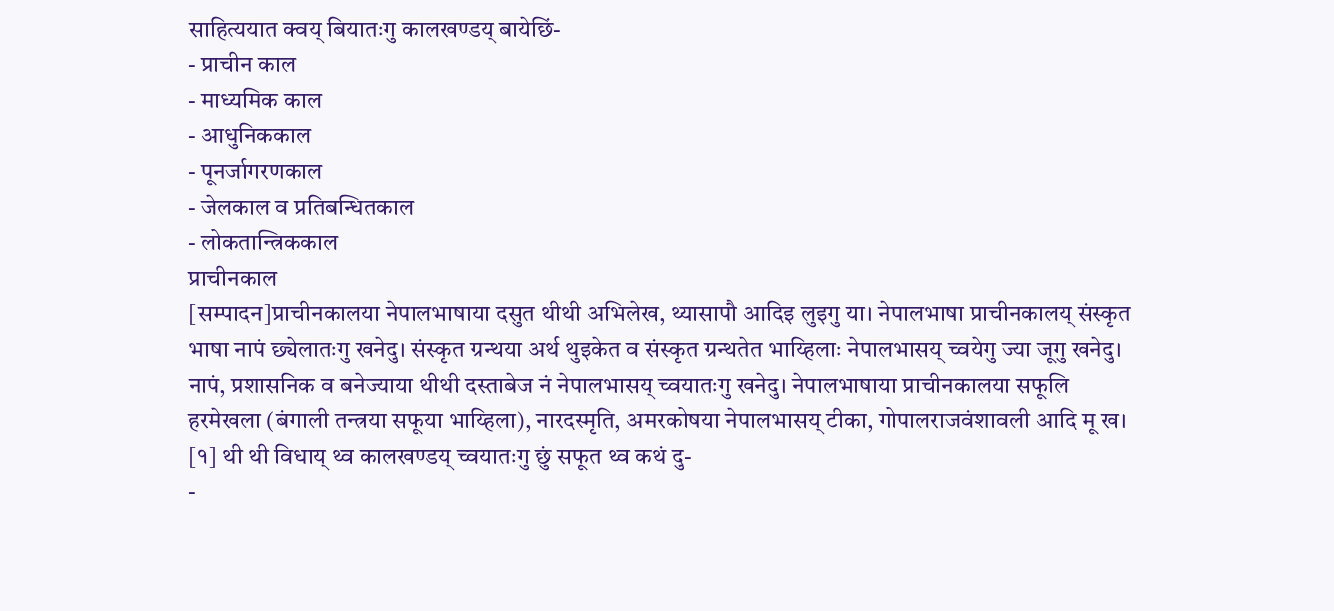साहित्ययात क्वय् बियातःगु कालखण्डय् बायेछिं-
- प्राचीन काल
- माध्यमिक काल
- आधुनिककाल
- पूनर्जागरणकाल
- जेलकाल व प्रतिबन्धितकाल
- लोकतान्त्रिककाल
प्राचीनकाल
[सम्पादन]प्राचीनकालया नेपालभाषाया दसुत थीथी अभिलेख, थ्यासापौ आदिइ लुइगु या। नेपालभाषा प्राचीनकालय् संस्कृत भाषा नापं छ्येलातःगु खनेदु। संस्कृत ग्रन्थया अर्थ थुइकेत व संस्कृत ग्रन्थतेत भाय्हिलाः नेपालभासय् च्वयेगु ज्या जूगु खनेदु। नापं, प्रशासनिक व बनेज्याया थीथी दस्ताबेज नं नेपालभासय् च्वयातःगु खनेदु। नेपालभाषाया प्राचीनकालया सफूलि हरमेखला (बंगाली तन्त्रया सफूया भाय्हिला), नारदस्मृति, अमरकोषया नेपालभासय् टीका, गोपालराजवंशावली आदि मू ख। [१] थी थी विधाय् थ्व कालखण्डय् च्वयातःगु छुं सफूत थ्व कथं दु-
-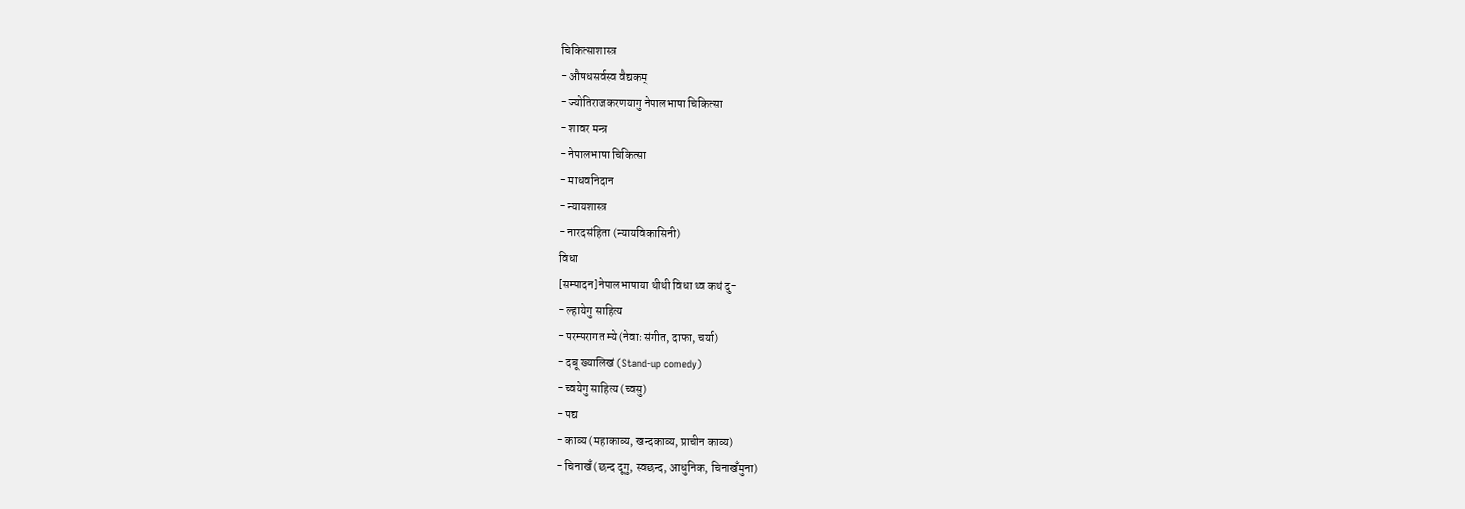चिकित्साशास्त्र
- औषधसर्वस्व वैद्यकम्
- ज्योतिराजकरणयागु नेपालभाषा चिकित्सा
- शावर मन्त्र
- नेपालभाषा चिकित्सा
- माधवनिदान
- न्यायशास्त्र
- नारदसंहिता (न्यायविकासिनी)
विधा
[सम्पादन]नेपालभाषाया थीथी विधा थ्व कथं दु-
- ल्हायेगु साहित्य
- परम्परागत म्ये (नेवाः संगीत, दाफा, चर्या)
- दबू ख्यालिखं (Stand-up comedy)
- च्वयेगु साहित्य (च्वसु)
- पद्य
- काव्य (महाकाव्य, खन्दकाव्य, प्राचीन काव्य)
- चिनाखँ (छन्द दूगु, स्वछन्द, आधुनिक, चिनाखँमुना)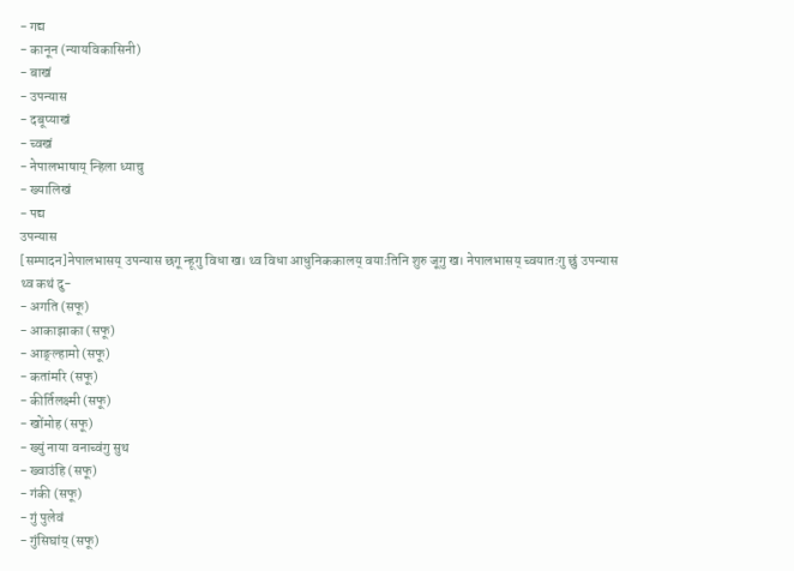- गद्य
- कानून (न्यायविकासिनी)
- बाखं
- उपन्यास
- दबूप्याखं
- च्वखं
- नेपालभाषाय् न्हिला ध्याचु
- ख्यालिखं
- पद्य
उपन्यास
[सम्पादन]नेपालभासय् उपन्यास छगू न्हूगु विधा ख। थ्व विधा आधुनिककालय् वयाःतिनि शुरु जूगु ख। नेपालभासय् च्वयातःगु छुं उपन्यास थ्व कथं दु-
- अगति (सफू)
- आकाझाका (सफू)
- आङ्ल्हामो (सफू)
- कतांमरि (सफू)
- कीर्तिलक्ष्मी (सफू)
- खोंमोह (सफू)
- ख्युं नाया वनाच्वंगु सुथ
- ख्वाउंहि (सफू)
- गंकी (सफू)
- गुं पुलेवं
- गुंसिघांय् (सफू)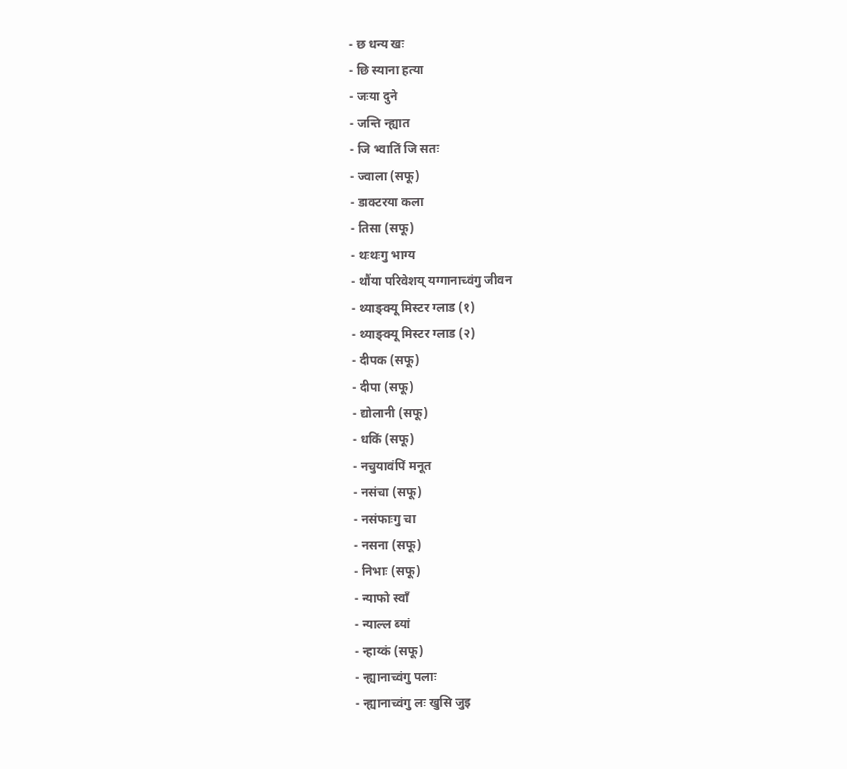- छ धन्य खः
- छि स्याना हत्या
- जःया दुने
- जन्ति न्ह्यात
- जि भ्वातिं जि सतः
- ज्वाला (सफू)
- डाक्टरया कला
- तिसा (सफू)
- थःथःगु भाग्य
- थौंया परिवेशय् यग्गानाच्वंगु जीवन
- थ्याङ्क्यू मिस्टर ग्लाड (१)
- थ्याङ्क्यू मिस्टर ग्लाड (२)
- दीपक (सफू)
- दीपा (सफू)
- द्योलानी (सफू)
- धकिं (सफू)
- नचुयावंपिं मनूत
- नसंचा (सफू)
- नसंफाःगु चा
- नसना (सफू)
- निभाः (सफू)
- न्याफो स्वाँ
- न्याल्ल ब्यां
- न्हाय्कं (सफू)
- न्ह्यानाच्वंगु पलाः
- न्ह्यानाच्वंगु लः खुसि जुइ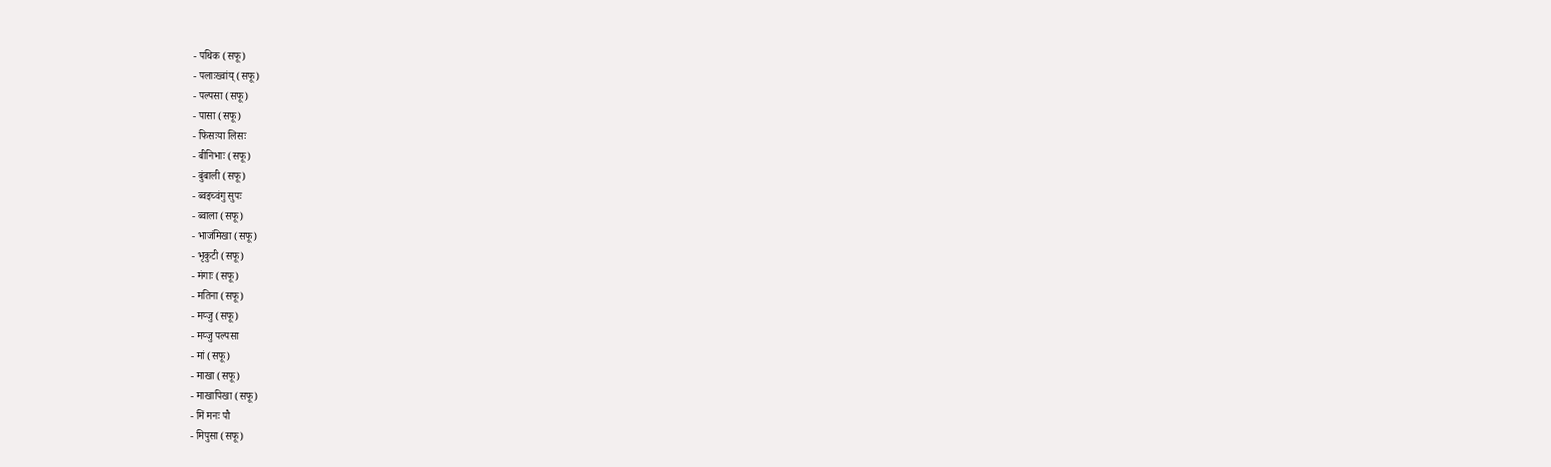- पथिक (सफू)
- पलाःख्वांय् (सफू)
- पल्पसा (सफू)
- पासा (सफू)
- फिसःया लिसः
- बीनिभाः (सफू)
- बुंबाली (सफू)
- ब्वइच्वंगु सुपः
- ब्वाला (सफू)
- भाजंमिखा (सफू)
- भृकुटी (सफू)
- मंगाः (सफू)
- मतिना (सफू)
- मय्जु (सफू)
- मय्जु पल्पसा
- मां (सफू)
- माखा (सफू)
- माखापिखा (सफू)
- मिं मनः पौ
- मिपुसा (सफू)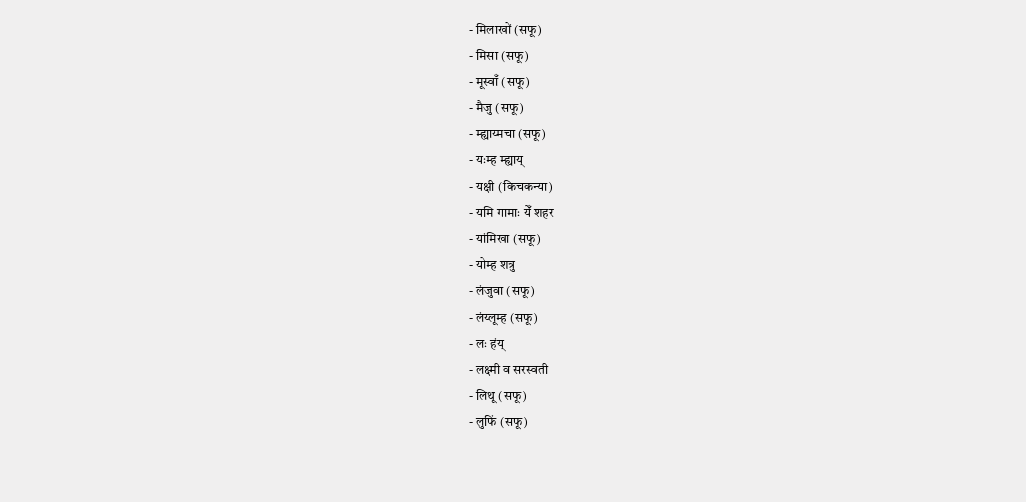- मिलाखों (सफू)
- मिसा (सफू)
- मूस्वाँ (सफू)
- मैजु (सफू)
- म्ह्याय्मचा (सफू)
- यःम्ह म्ह्याय्
- यक्षी (किचकन्या)
- यमि गामाः येँ शहर
- यांमिखा (सफू)
- योम्ह शत्रु
- लंजुवा (सफू)
- लंय्लूम्ह (सफू)
- लः हंय्
- लक्ष्मी व सरस्वती
- लिथू (सफू)
- लुफिं (सफू)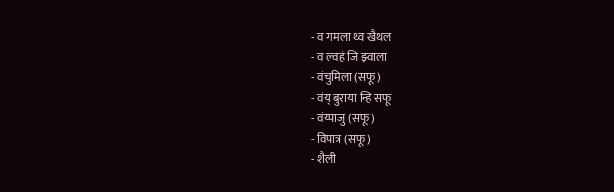- व गमला थ्व खैथल
- व ल्वहं जि झ्वाला
- वंचुमिला (सफू)
- वंय् बुराया न्हि सफू
- वंय्पाजु (सफू)
- विपात्र (सफू)
- शैली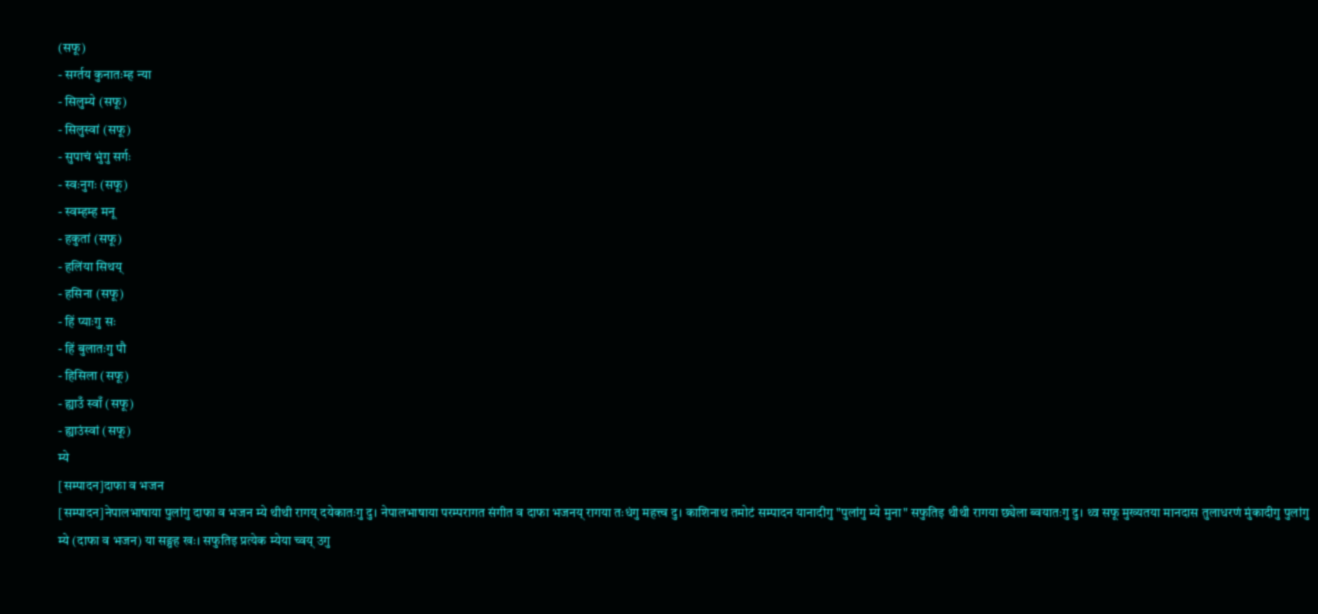(सफू)
- सर्ग्तय कुनातःम्ह न्या
- सिलुम्ये (सफू)
- सिलुस्वां (सफू)
- सुपाचं भुंगु सर्गः
- स्वःनुगः (सफू)
- स्वम्हम्ह मनू
- हकुतां (सफू)
- हलिंया सिथय्
- हसिना (सफू)
- हिं प्याःगु सः
- हिं बुलातःगु पौ
- हिसिला (सफू)
- ह्याउँ स्वाँ (सफू)
- ह्याउंस्वां (सफू)
म्ये
[सम्पादन]दाफा व भजन
[सम्पादन]नेपालभाषाया पुलांगु दाफा व भजन म्ये थीथी रागय् दयेकातःगु दु। नेपालभाषाया परम्परागत संगीत व दाफा भजनय् रागया तःधंगु महत्त्व दु। काशिनाथ तमोटं सम्पादन यानादीगु "पुलांगु म्ये मुना" सफुतिइ थीथी रागया छ्येला ब्वयातःगु दु। थ्व सफू मुख्यतया मानदास तुलाधरणं मुंकादीगु पुलांगु म्ये (दाफा व भजन) या सङ्ग्रह खः। सफुतिइ प्रत्येक म्येया च्वय् उगु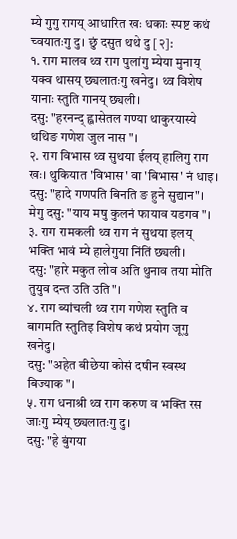म्ये गुगु रागय् आधारित खः धकाः स्पष्ट कथं च्वयातःगु दु। छुं दसुत थथे दु [२]:
१. राग मालव थ्व राग पुलांगु म्येया मुनाय् यक्व थासय् छ्यलातःगु खनेदु। थ्व विशेष यानाः स्तुति गानय् छ्यली।
दसु: "हरनन्द् ह्वासेतल गण्या थाकुरयास्ये थथिङ गणेश जुल नास"।
२. राग विभास थ्व सुथया ईलय् हालिगु राग खः। थुकियात 'विभास' वा 'बिभास' नं धाइ।
दसु: "हादे गणपति बिनति ङ हुने सुद्यान"।
मेगु दसु: "याय मषु कुलनं फायाव यडगव"।
३. राग रामकली थ्व राग नं सुथया इलय् भक्ति भावं म्ये हालेगुया निंतिं छ्यली।
दसु: "हारे मकुत लोव अति थुनाव तया मोति तुयुव दन्त उति उति"।
४. राग ब्यांचली थ्व राग गणेश स्तुति व बागमति स्तुतिइ विशेष कथं प्रयोग जूगु खनेदु।
दसु: "अहेत बीछेया कोसं दषीन स्वस्थ बिज्याक"।
५. राग धनाश्री थ्व राग करुण व भक्ति रस जाःगु म्येय् छ्यलातःगु दु।
दसु: "हे बुंगया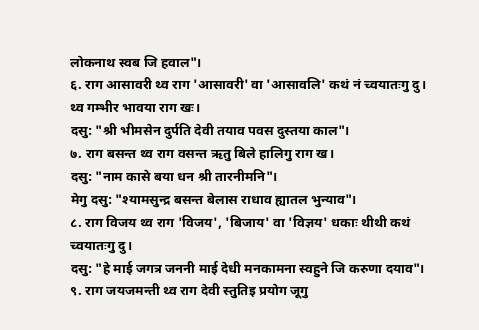लोकनाथ स्वब जि हवाल"।
६. राग आसावरी थ्व राग 'आसावरी' वा 'आसावलि' कथं नं च्वयातःगु दु। थ्व गम्भीर भावया राग खः।
दसु: "श्री भीमसेन दुर्पति देवी तयाव पवस दुस्तया काल"।
७. राग बसन्त थ्व राग वसन्त ऋतु बिले हालिगु राग ख।
दसु: "नाम कासे बया धन श्री तारनीमनि"।
मेगु दसु: "श्यामसुन्द्र बसन्त बेलास राधाव ह्यातल भुन्याव"।
८. राग विजय थ्व राग 'विजय', 'बिजाय' वा 'विज्ञय' धकाः थीथी कथं च्वयातःगु दु।
दसु: "हे माई जगत्र जननी माई देधी मनकामना स्वहुने जि करुणा दयाव"।
९. राग जयजमन्ती थ्व राग देवी स्तुतिइ प्रयोग जूगु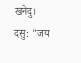खनेदु।
दसु: "जय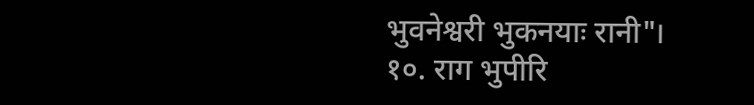भुवनेश्वरी भुकनयाः रानी"।
१०. राग भुपीरि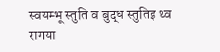स्वयम्भू स्तुति व बुद्ध स्तुतिइ थ्व रागया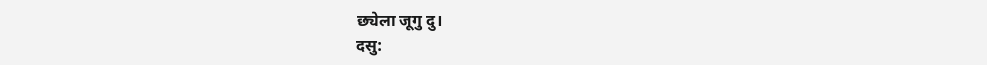छ्येला जूगु दु।
दसु: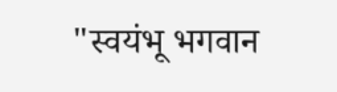"स्वयंभू भगवान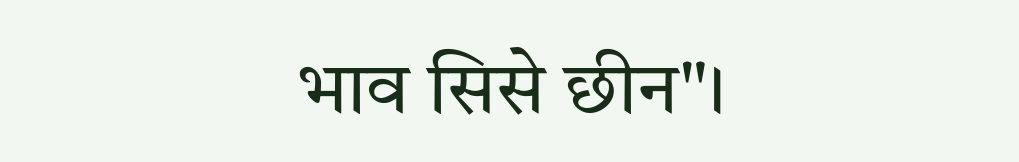भाव सिसे छीन"।